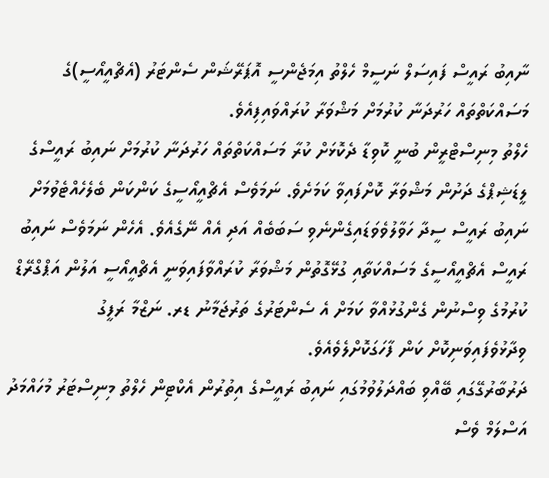ނާއިބު ރައީސް ފައިސަލް ނަސީމް ހެލްތު އިމަޖެންސީ އޮޕަރޭޝަން ސެންޓަރު (އެޗްއީއޯސީ)ގެ މަސައްކަތްތައް ހަރުދަނާ ކުރުމަށް މަޝްވަރާ ކުރައްވައިފިއެވެ.
ހެލްތު މިނިސްޓްރީން ބުނީ ކޮވިޑާ ދެކޮޅަށް ކުރާ މަސައްކަތްތައް ހަރުދަނާ ކުރުމަށް ނައިބު ރައީސްގެ ލީޑަޝިޕްގެ ދަށުން މަޝްވަރާ ކޮށްފައިވާ ކަމަށެވެ. ނަމަވެސް އެޗްއީއޯސީގެ ކަންކަން ބެލެހެއްޓެވުމަށް ނައިބު ރައީސް ސީދާ ހަވާލުވެވަޑައިގެންނެވި ސަބަބެއް އަދި އެއް ނޭގެއެވެ. އެހެން ނަމަވެސް ނައިބު ރައީސް އެޗްއީއޯސީގެ މަސައްކަތާއި ގުޅޭގޮތުން މަޝްވަރާ ކުރައްވާފައިވަނީ އެޗްއީއޯސީ އަލުން އަޕްގްރޭޑް ކުރުމުގެ ވިސްނުން ގެންގުޅުއްވާ ކަމަށް އެ ސެންޓަރުގެ ތަރުޖަމާނު ޑރ. ނަޒްމާ ރަފީގު ވިދާޅުވެފައިވަނިކޮށް ކަން ފާހަގަކޮށްލެވެއެވެ.
ދަރުބާރުގޭގައި ބޭއްވި ބައްދަލުވުމުގައި ނައިބު ރައީސްގެ އިތުރުން އެކްޓިން ހެލްތު މިނިސްޓަރު މުހައްމަދު އަސްލަމް ވެސް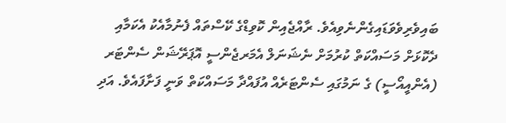ބައިވެރިވެވަޑައިގެންނެވިއެވެ. ރާއްޖެއިން ކޮވިޑްގެ ކޭސްތައް ފެނުމާއެކު އެކަމާއި ދެކޮޅަށް މަސައްކަތް ކުރުމަށް ނެޝަނަލް އެމަރޖެންސީ އޮޕަރޭޝަން ސެންޓަރ (އެންއީއޯސީ) ގެ ނަމުގައި ސެންޓަރެއް އުފައްދާ މަސައްކަތް ވަނީ ފަށާފައެވެ. އަދި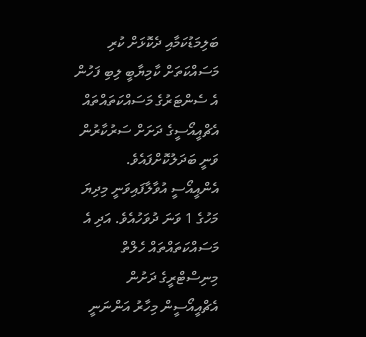ބަލިމަޑުކަމާއި ދެކޮޅަށް ކުރި މަސައްކަތަށް ކާމިޔާބީ ލިބި ފަހުން އެ ސެންޓަރުގެ މަސައްކަތައްތައް އެޗްއީއޯސީގެ ދަށަށް ސަރުކާރުން ވަނީ ބަދަލުކޮށްފައެވެ.
އެންއީއޯސީ އުވާލާފައިވަނީ މިދިޔަ މަހުގެ 1 ވަނަ ދުވަހުއެވެ. އަދި އެ މަސައްކަތައްތައް ހެލްތް މިނިސްޓްރީގެ ދަށުން އެޗްއީއޯސީން މިހާރު އަންނަނީ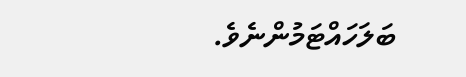ބަލަހައްޓަމުންނެވެ.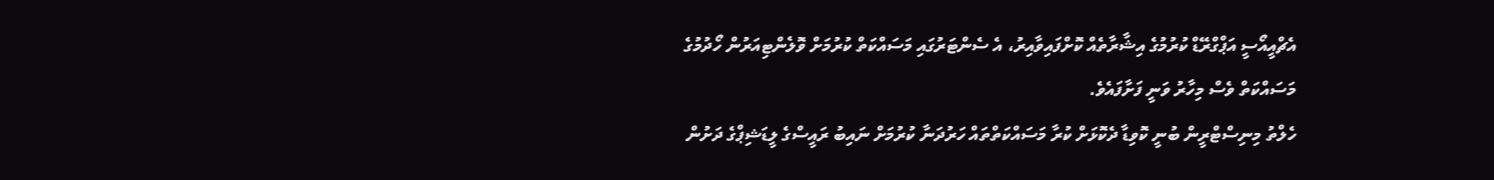އެޗްއީއޯސީ އަޕްގްރޭޑް ކުރުމުގެ އިޝާރާތެއް ކޮށްފައިވާއިރު، އެ ސެންޓަރުގައި މަސައްކަތް ކުރުމަށް ވޮލެންޓިއަރުން ހޯދުމުގެ މަސައްކަތް ވެސް މިހާރު ވަނީ ފަށާފައެވެ.
ހެލްތު މިނިސްޓްރީން ބުނީ ކޮވިޑާ ދެކޮޅަށް ކުރާ މަސައްކަތްތައް ހަރުދަނާ ކުރުމަށް ނައިބު ރައީސްގެ ލީޑަޝިޕްގެ ދަށުން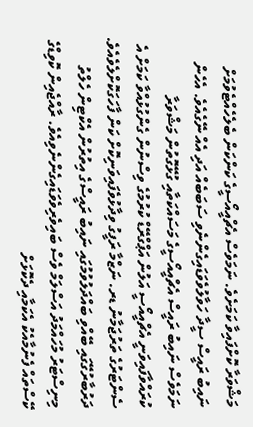މަޝްވަރާ ކޮށްފައިވާ ކަމަށެވެ. ނަމަވެސް އެޗްއީއޯސީގެ ކަންކަން ބެލެހެއްޓެވުމަށް ނައިބު ރައީސް ސީދާ ހަވާލުވެވަޑައިގެންނެވި ސަބަބެއް އަދި އެއް ނޭގެއެވެ. އެހެން ނަމަވެސް ނައިބު ރައީސް އެޗްއީއޯސީގެ މަސައްކަތާއި ގުޅޭގޮތުން މަޝްވަރާ ކުރައްވާފައިވަނީ އެޗްއީއޯސީ އަލުން އަޕްގްރޭޑް ކުރުމުގެ ވިސްނުން ގެންގުޅުއްވާ ކަމަށް އެ ސެންޓަރުގެ ތަރުޖަމާނު ޑރ. ނަޒްމާ ރަފީގު ވިދާޅުވެފައިވަނިކޮށް ކަން ފާހަގަކޮށްލެވެއެވެ.
ދަރުބާރުގޭގައި ބޭއްވި ބައްދަލުވުމުގައި ނައިބު ރައީސްގެ އިތުރުން އެކްޓިން ހެލްތު މިނިސްޓަރު މުހައްމަދު އަސްލަމް ވެސް ބައިވެރިވެވަޑައިގެންނެވިއެވެ. ރާއްޖެއިން ކޮވިޑްގެ ކޭސްތައް ފެނުމާއެކު އެކަމާއި ދެކޮޅަށް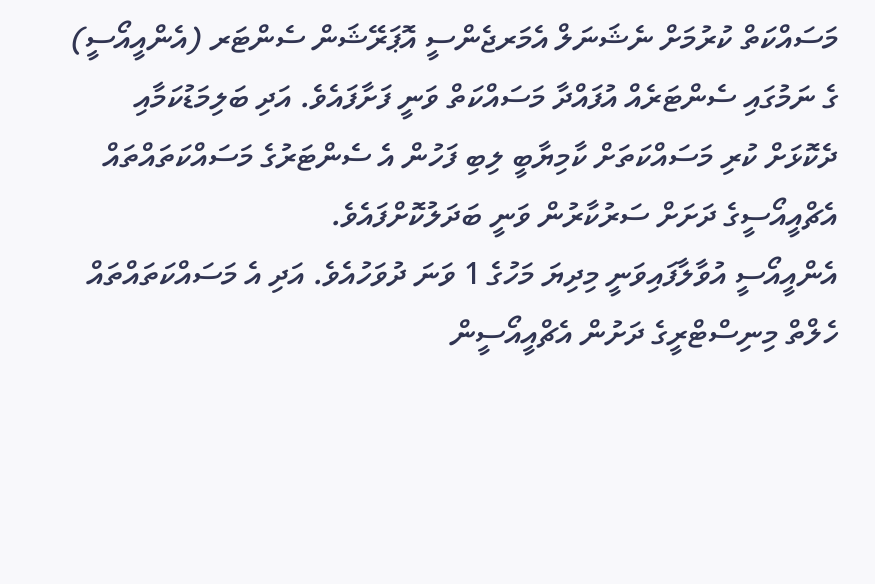މަސައްކަތް ކުރުމަށް ނެޝަނަލް އެމަރޖެންސީ އޮޕަރޭޝަން ސެންޓަރ (އެންއީއޯސީ) ގެ ނަމުގައި ސެންޓަރެއް އުފައްދާ މަސައްކަތް ވަނީ ފަށާފައެވެ. އަދި ބަލިމަޑުކަމާއި ދެކޮޅަށް ކުރި މަސައްކަތަށް ކާމިޔާބީ ލިބި ފަހުން އެ ސެންޓަރުގެ މަސައްކަތައްތައް އެޗްއީއޯސީގެ ދަށަށް ސަރުކާރުން ވަނީ ބަދަލުކޮށްފައެވެ.
އެންއީއޯސީ އުވާލާފައިވަނީ މިދިޔަ މަހުގެ 1 ވަނަ ދުވަހުއެވެ. އަދި އެ މަސައްކަތައްތައް ހެލްތް މިނިސްޓްރީގެ ދަށުން އެޗްއީއޯސީން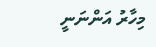މިހާރު އަންނަނީ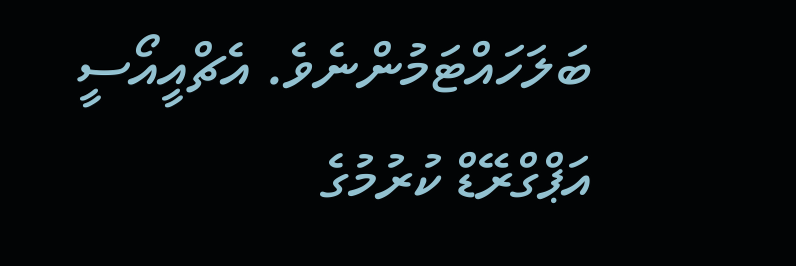ބަލަހައްޓަމުންނެވެ. އެޗްއީއޯސީ އަޕްގްރޭޑް ކުރުމުގެ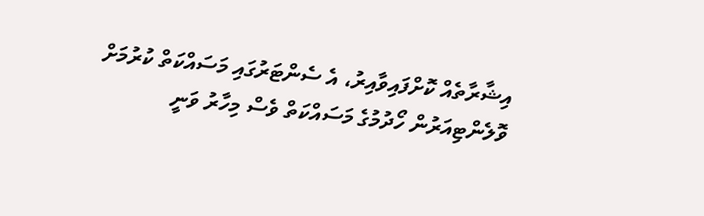އިޝާރާތެއް ކޮށްފައިވާއިރު، އެ ސެންޓަރުގައި މަސައްކަތް ކުރުމަށް ވޮލެންޓިއަރުން ހޯދުމުގެ މަސައްކަތް ވެސް މިހާރު ވަނީ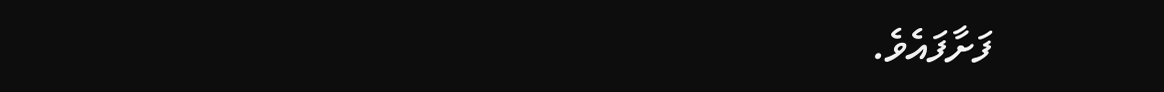ފަށާފައެވެ.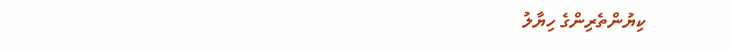ކިޔުންތެރިންގެ ހިޔާލު